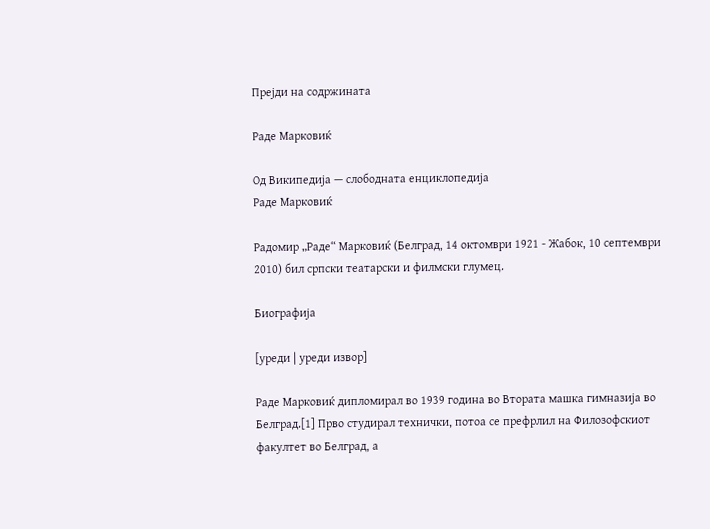Прејди на содржината

Раде Марковиќ

Од Википедија — слободната енциклопедија
Раде Марковиќ

Радомир „Раде“ Марковиќ (Белград, 14 октомври 1921 - Жабок, 10 септември 2010) бил српски театарски и филмски глумец.

Биографија

[уреди | уреди извор]

Раде Марковиќ дипломирал во 1939 година во Втората машка гимназија во Белград.[1] Прво студирал технички, потоа се префрлил на Филозофскиот факултет во Белград, а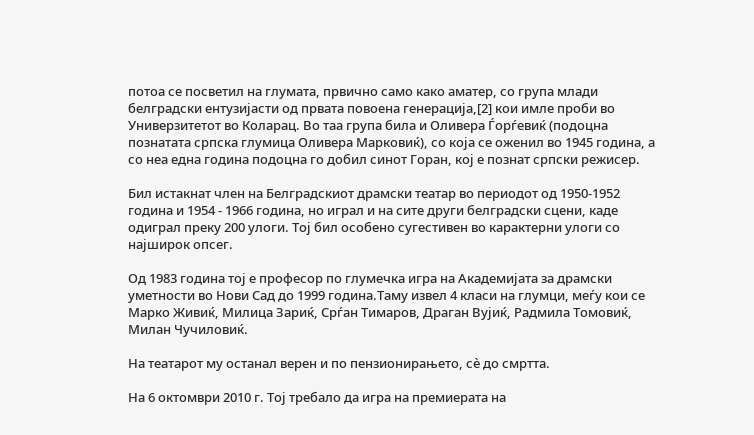потоа се посветил на глумата, првично само како аматер, со група млади белградски ентузијасти од првата повоена генерација,[2] кои имле проби во Универзитетот во Коларац. Во таа група била и Оливера Ѓорѓевиќ (подоцна познатата српска глумица Оливера Марковиќ), со која се оженил во 1945 година, а со неа една година подоцна го добил синот Горан, кој е познат српски режисер.

Бил истакнат член на Белградскиот драмски театар во периодот од 1950-1952 година и 1954 - 1966 година, но играл и на сите други белградски сцени, каде одиграл преку 200 улоги. Тој бил особено сугестивен во карактерни улоги со најширок опсег.

Од 1983 година тој е професор по глумечка игра на Академијата за драмски уметности во Нови Сад до 1999 година.Таму извел 4 класи на глумци, меѓу кои се Марко Живиќ, Милица Зариќ, Срѓан Тимаров, Драган Вујиќ, Радмила Томовиќ, Милан Чучиловиќ.

На театарот му останал верен и по пензионирањето, сè до смртта.

На 6 октомври 2010 г. Тој требало да игра на премиерата на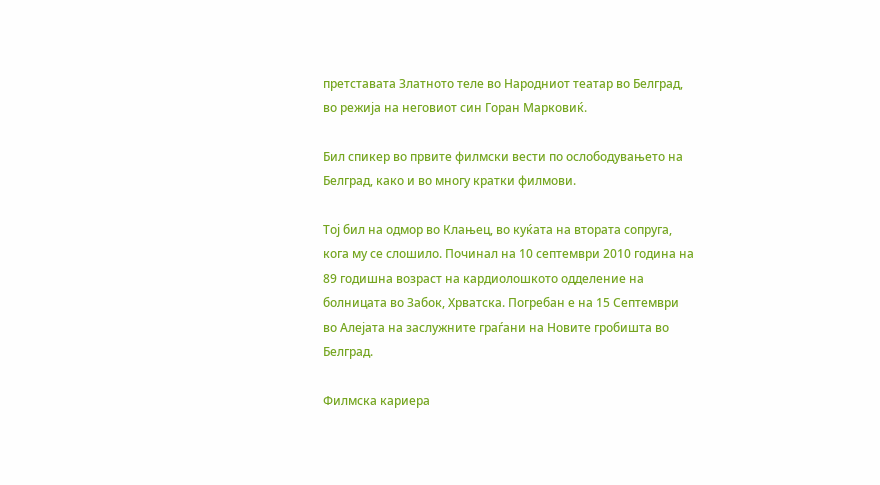претставата Златното теле во Народниот театар во Белград, во режија на неговиот син Горан Марковиќ.

Бил спикер во првите филмски вести по ослободувањето на Белград, како и во многу кратки филмови.

Тој бил на одмор во Клањец, во куќата на втората сопруга, кога му се слошило. Починал на 10 септември 2010 година на 89 годишна возраст на кардиолошкото одделение на болницата во Забок, Хрватска. Погребан е на 15 Септември во Алејата на заслужните граѓани на Новите гробишта во Белград.

Филмска кариера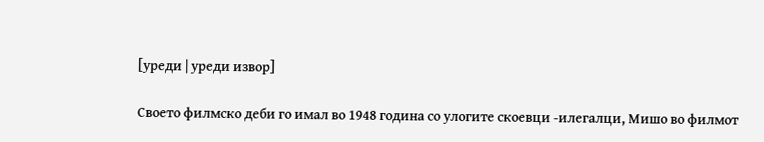[уреди | уреди извор]

Своето филмско деби го имал во 1948 година со улогите скоевци -илегалци, Мишо во филмот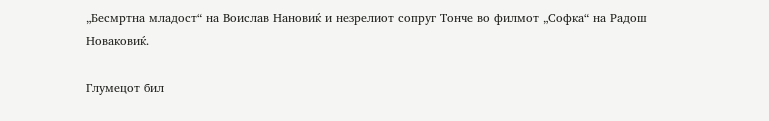„Бесмртна младост“ на Воислав Нановиќ и незрелиот сопруг Тонче во филмот „Софка“ на Радош Новаковиќ.

Глумецот бил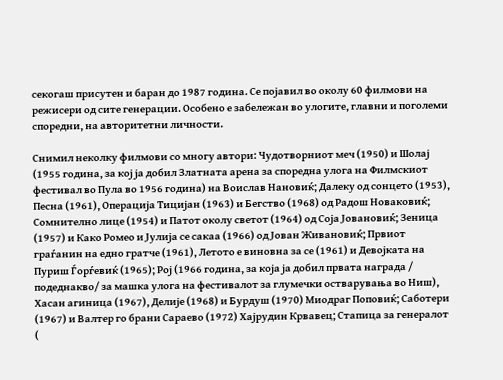секогаш присутен и баран до 1987 година. Се појавил во околу 60 филмови на режисери од сите генерации. Особено е забележан во улогите, главни и поголеми споредни, на авторитетни личности.

Снимил неколку филмови со многу автори: Чудотворниот меч (1950) и Шолај (1955 година, за кој ја добил Златната арена за споредна улога на Филмскиот фестивал во Пула во 1956 година) на Воислав Нановиќ; Далеку од сонцето (1953), Песна (1961), Операција Тицијан (1963) и Бегство (1968) од Радош Новаковиќ; Сомнително лице (1954) и Патот околу светот (1964) од Соја Јовановиќ; Зеница (1957) и Како Ромео и Јулија се сакаа (1966) од Јован Живановиќ; Првиот граѓанин на едно гратче (1961), Летото е виновна за се (1961) и Девојката на Пуриш Ѓорѓевиќ (1965); Рој (1966 година, за која ја добил првата награда / подеднакво/ за машка улога на фестивалот за глумечки остварувања во Ниш), Хасан агиница (1967), Делије (1968) и Бурдуш (1970) Миодраг Поповиќ; Саботери (1967) и Валтер го брани Сараево (1972) Хајрудин Крвавец; Стапица за генералот (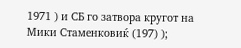1971 ) и СБ го затвора кругот на Мики Стаменковиќ (197) );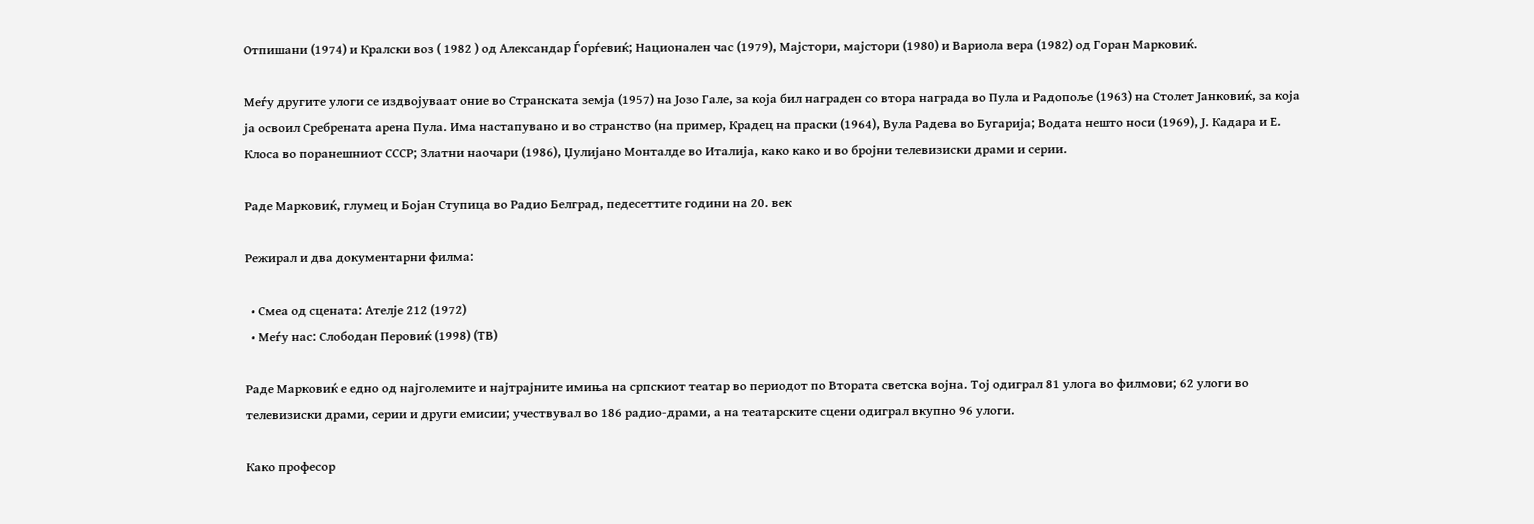Отпишани (1974) и Кралски воз ( 1982 ) од Александар Ѓорѓевиќ; Национален час (1979), Мајстори, мајстори (1980) и Вариола вера (1982) од Горан Марковиќ.

Меѓу другите улоги се издвојуваат оние во Странската земја (1957) на Јозо Гале, за која бил награден со втора награда во Пула и Радопоље (1963) на Столет Јанковиќ, за која ја освоил Сребрената арена Пула. Има настапувано и во странство (на пример, Крадец на праски (1964), Вула Радева во Бугарија; Водата нешто носи (1969), Ј. Кадара и Е. Клоса во поранешниот СССР; Златни наочари (1986), Џулијано Монталде во Италија, како како и во бројни телевизиски драми и серии.

Раде Марковиќ, глумец и Бојан Ступица во Радио Белград, педесеттите години на 20. век

Режирал и два документарни филма:

  • Смеа од сцената: Ателје 212 (1972)
  • Меѓу нас: Слободан Перовиќ (1998) (ТВ)

Раде Марковиќ е едно од најголемите и најтрајните имиња на српскиот театар во периодот по Втората светска војна. Тој одиграл 81 улога во филмови; 62 улоги во телевизиски драми, серии и други емисии; учествувал во 186 радио-драми, а на театарските сцени одиграл вкупно 96 улоги.

Како професор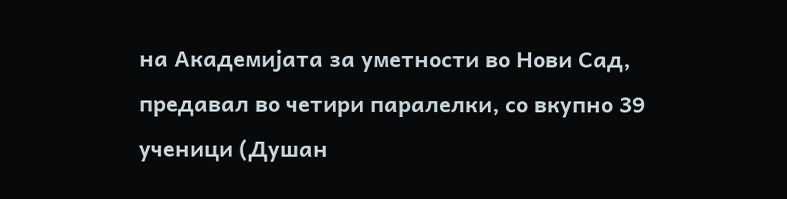на Академијата за уметности во Нови Сад, предавал во четири паралелки, со вкупно 39 ученици (Душан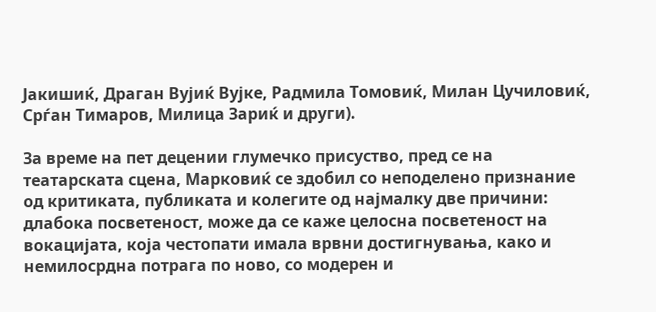Јакишиќ, Драган Вујиќ Вујке, Радмила Томовиќ, Милан Цучиловиќ, Срѓан Тимаров, Милица Зариќ и други).

За време на пет децении глумечко присуство, пред се на театарската сцена, Марковиќ се здобил со неподелено признание од критиката, публиката и колегите од најмалку две причини: длабока посветеност, може да се каже целосна посветеност на вокацијата, која честопати имала врвни достигнувања, како и немилосрдна потрага по ново, со модерен и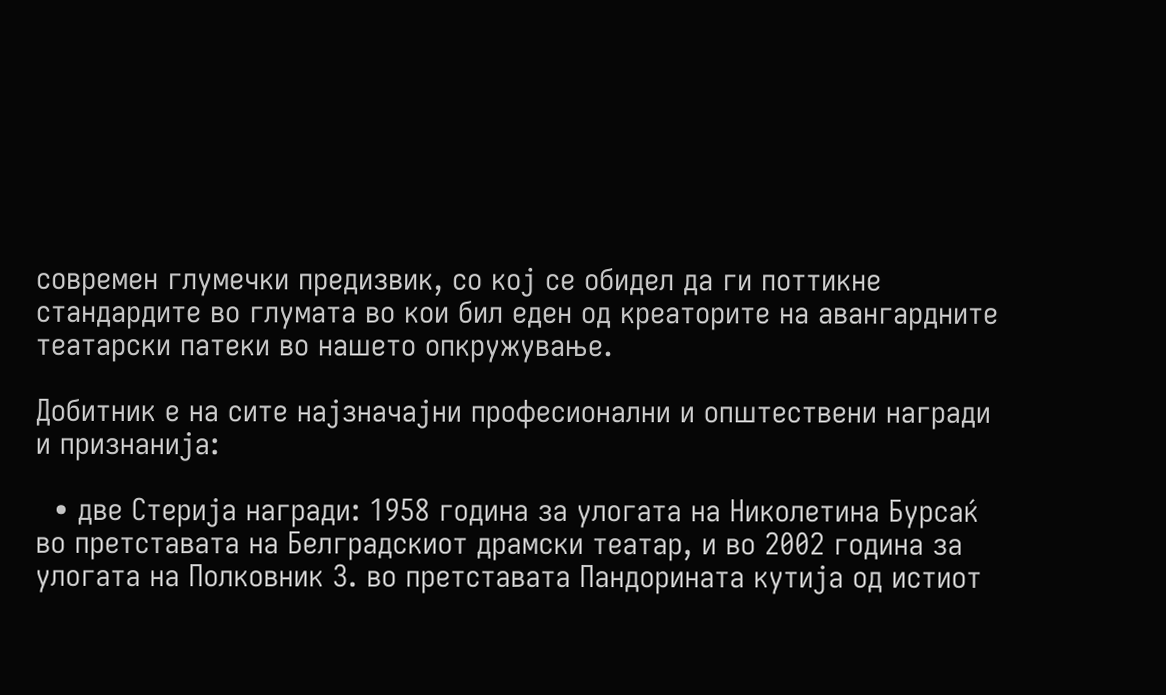современ глумечки предизвик, со кој се обидел да ги поттикне стандардите во глумата во кои бил еден од креаторите на авангардните театарски патеки во нашето опкружување.

Добитник е на сите најзначајни професионални и општествени награди и признанија:

  • две Стерија награди: 1958 година за улогата на Николетина Бурсаќ во претставата на Белградскиот драмски театар, и во 2002 година за улогата на Полковник З. во претставата Пандорината кутија од истиот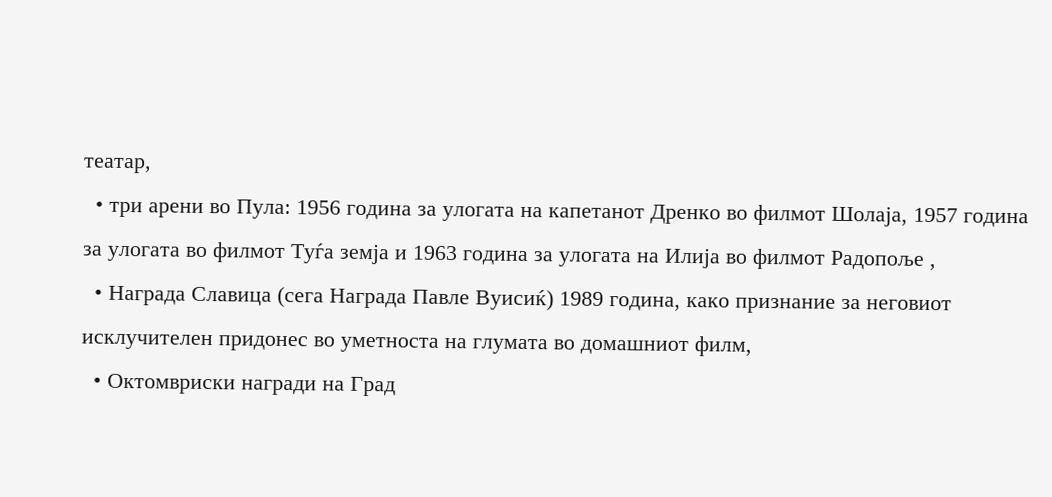театар,
  • три арени во Пула: 1956 година за улогата на капетанот Дренко во филмот Шолаја, 1957 година за улогата во филмот Туѓа земја и 1963 година за улогата на Илија во филмот Радопоље ,
  • Награда Славица (сега Награда Павле Вуисиќ) 1989 година, како признание за неговиот исклучителен придонес во уметноста на глумата во домашниот филм,
  • Октомвриски награди на Град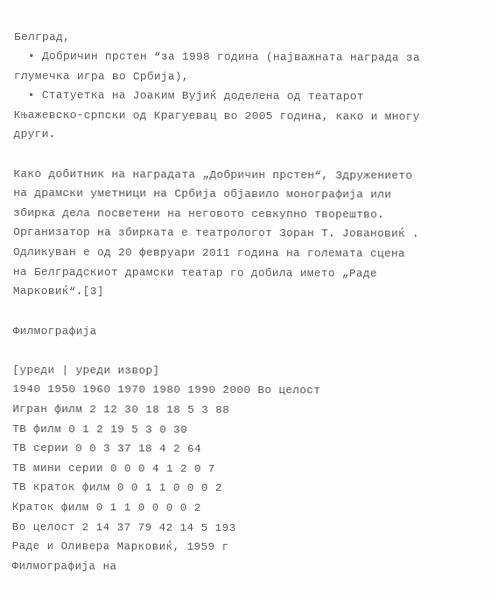Белград,
  • Добричин прстен “за 1998 година (најважната награда за глумечка игра во Србија),
  • Статуетка на Јоаким Вујиќ доделена од театарот Књажевско-српски од Крагуевац во 2005 година, како и многу други.

Како добитник на наградата „Добричин прстен“, Здружението на драмски уметници на Србија објавило монографија или збирка дела посветени на неговото севкупно творештво. Организатор на збирката е театрологот Зоран Т. Јовановиќ . Одликуван е од 20 февруари 2011 година на големата сцена на Белградскиот драмски театар го добила името „Раде Марковиќ“.[3]

Филмографија

[уреди | уреди извор]
1940 1950 1960 1970 1980 1990 2000 Во целост
Игран филм 2 12 30 18 18 5 3 88
ТВ филм 0 1 2 19 5 3 0 30
ТВ серии 0 0 3 37 18 4 2 64
ТВ мини серии 0 0 0 4 1 2 0 7
ТВ краток филм 0 0 1 1 0 0 0 2
Краток филм 0 1 1 0 0 0 0 2
Во целост 2 14 37 79 42 14 5 193
Раде и Оливера Марковиќ, 1959 г
Филмографија на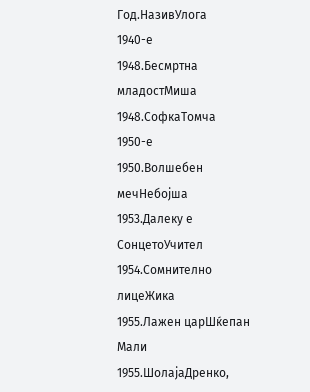Год.НазивУлога
1940-е
1948.Бесмртна младостМиша
1948.СофкаТомча
1950-е
1950.Волшебен мечНебојша
1953.Далеку е СонцетоУчител
1954.Сомнително лицеЖика
1955.Лажен царШќепан Мали
1955.ШолајаДренко,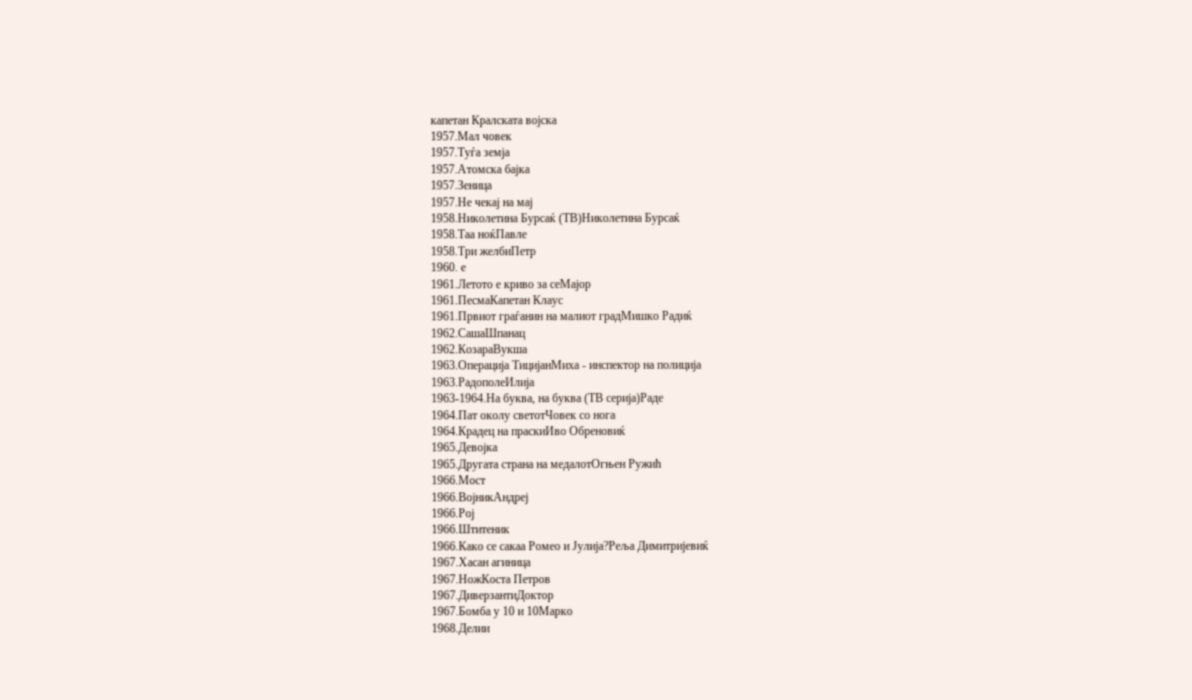капетан Кралската војска
1957.Мал човек
1957.Туѓа земја
1957.Атомска бајка
1957.Зеница
1957.Не чекај на мај
1958.Николетина Бурсаќ (ТВ)Николетина Бурсаќ
1958.Таа ноќПавле
1958.Три желбиПетр
1960. е
1961.Летото е криво за сеМајор
1961.ПесмаКапетан Клаус
1961.Првиот граѓанин на малиот градМишко Радиќ
1962.СашаШпанац
1962.КозараВукша
1963.Операција ТицијанМиха - инспектор на полиција
1963.РадополеИлија
1963-1964.На буква, на буква (ТВ серија)Раде
1964.Пат околу светотЧовек со нога
1964.Крадец на праскиИво Обреновиќ
1965.Девојка
1965.Другата страна на медалотОгњен Ружић
1966.Мост
1966.ВојникАндреј
1966.Рој
1966.Штитеник
1966.Како се сакаа Ромео и Јулија?Реља Димитријевиќ
1967.Хасан агиница
1967.НожКоста Петров
1967.ДиверзантиДоктор
1967.Бомба у 10 и 10Марко
1968.Делии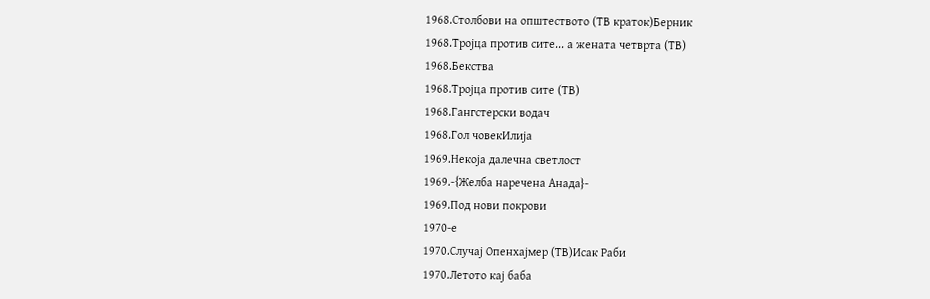1968.Столбови на општеството (ТВ краток)Берник
1968.Тројца против сите... а жената четврта (ТВ)
1968.Бекства
1968.Тројца против сите (ТВ)
1968.Гангстерски водач
1968.Гол човекИлија
1969.Некоја далечна светлост
1969.-{Желба наречена Анада}-
1969.Под нови покрови
1970-е
1970.Случај Опенхајмер (ТВ)Исак Раби
1970.Летото кај баба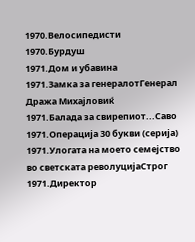1970.Велосипедисти
1970.Бурдуш
1971.Дом и убавина
1971.Замка за генералотГенерал Дража Михајловиќ
1971.Балада за свирепиот...Саво
1971.Операција 30 букви (серија)
1971.Улогата на моето семејство во светската револуцијаСтрог
1971.Директор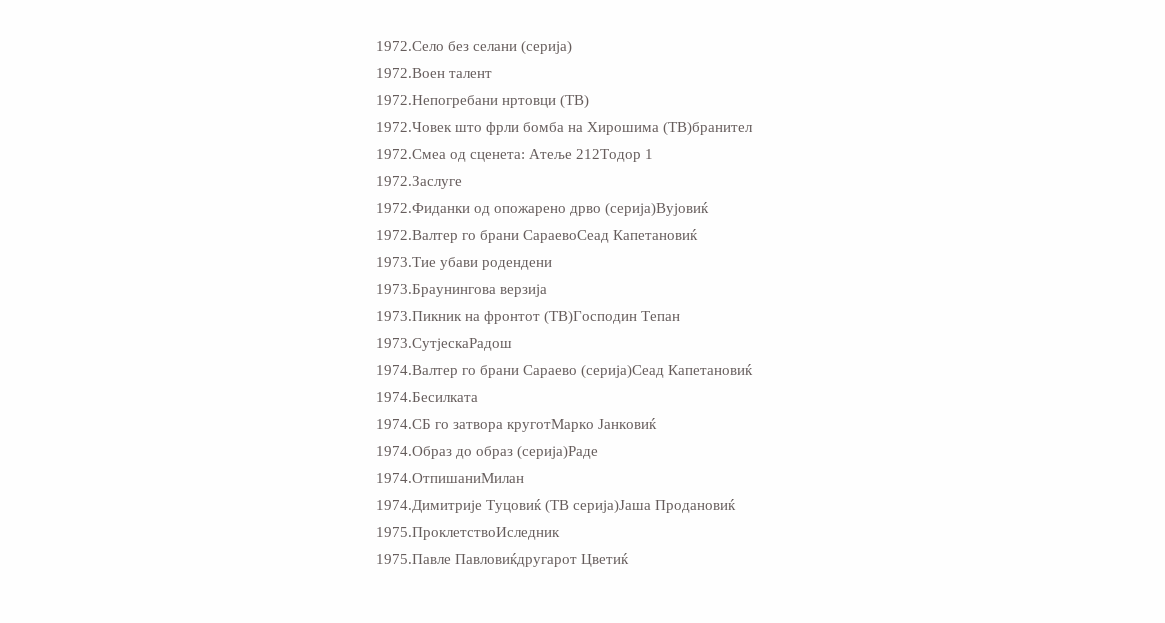1972.Село без селани (серија)
1972.Воен талент
1972.Непогребани нртовци (ТВ)
1972.Човек што фрли бомба на Хирошима (ТВ)бранител
1972.Смеа од сценета: Атеље 212Тодор 1
1972.Заслуге
1972.Фиданки од опожарено дрво (серија)Вујовиќ
1972.Валтер го брани СараевоСеад Капетановиќ
1973.Тие убави родендени
1973.Браунингова верзија
1973.Пикник на фронтот (ТВ)Господин Тепан
1973.СутјескаРадош
1974.Валтер го брани Сараево (серија)Сеад Капетановиќ
1974.Бесилката
1974.СБ го затвора круготМарко Јанковиќ
1974.Образ до образ (серија)Раде
1974.ОтпишаниМилан
1974.Димитрије Туцовиќ (ТВ серија)Јаша Продановиќ
1975.ПроклетствоИследник
1975.Павле Павловиќдругарот Цветиќ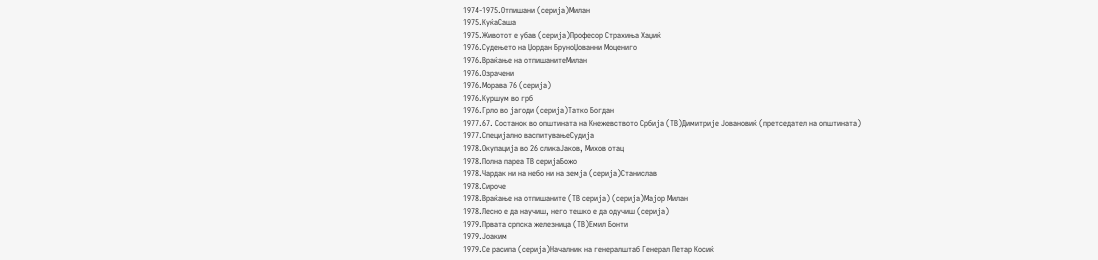1974-1975.Отпишани (серија)Милан
1975.КуќаСаша
1975.Животот е убав (серија)Професор Страхиња Хаџиќ
1976.Судењето на Џордан БруноЏованни Моцениго
1976.Враќање на отпишанитеМилан
1976.Озрачени
1976.Морава 76 (серија)
1976.Куршум во грб
1976.Грло во јагоди (серија)Татко Богдан
1977.67. Состанок во општината на Кнежевството Србија (ТВ)Димитрије Јовановиќ (претседател на општината)
1977.Специјално васпитувањеСудија
1978.Окупација во 26 сликаЈаков, Михов отац
1978.Полна пареа ТВ серијаБожо
1978.Чардак ни на небо ни на земја (серија)Станислав
1978.Сироче
1978.Враќање на отпишаните (ТВ серија) (серија)Мајор Милан
1978.Лесно е да научиш, него тешко е да одучиш (серија)
1979.Првата српска железница (ТВ)Емил Бонти
1979.Јоаким
1979.Се расипа (серија)Началник на генералштаб Генерал Петар Косиќ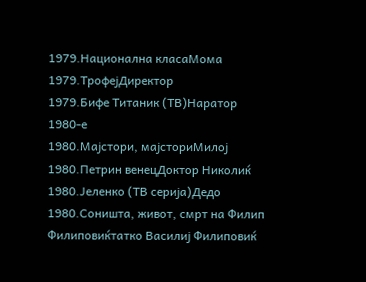1979.Национална класаМома
1979.ТрофејДиректор
1979.Бифе Титаник (ТВ)Наратор
1980-е
1980.Мајстори, мајсториМилој
1980.Петрин венецДоктор Николиќ
1980.Јеленко (ТВ серија)Дедо
1980.Соништа, живот, смрт на Филип Филиповиќтатко Василиј Филиповиќ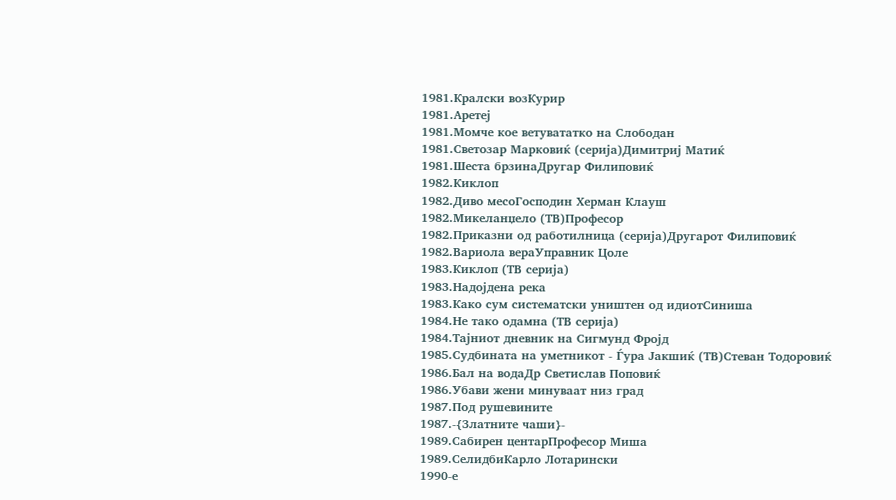1981.Кралски возКурир
1981.Аретеј
1981.Момче кое ветувататко на Слободан
1981.Светозар Марковиќ (серија)Димитриј Матиќ
1981.Шеста брзинаДругар Филиповиќ
1982.Киклоп
1982.Диво месоГосподин Херман Клауш
1982.Микеланџело (ТВ)Професор
1982.Приказни од работилница (серија)Другарот Филиповиќ
1982.Вариола вераУправник Цоле
1983.Киклоп (ТВ серија)
1983.Надојдена река
1983.Како сум систематски уништен од идиотСиниша
1984.Не тако одамна (ТВ серија)
1984.Тајниот дневник на Сигмунд Фројд
1985.Судбината на уметникот - Ѓура Јакшиќ (ТВ)Стеван Тодоровиќ
1986.Бал на водаДр Светислав Поповиќ
1986.Убави жени минуваат низ град
1987.Под рушевините
1987.-{Златните чаши}-
1989.Сабирен центарПрофесор Миша
1989.СелидбиКарло Лотарински
1990-е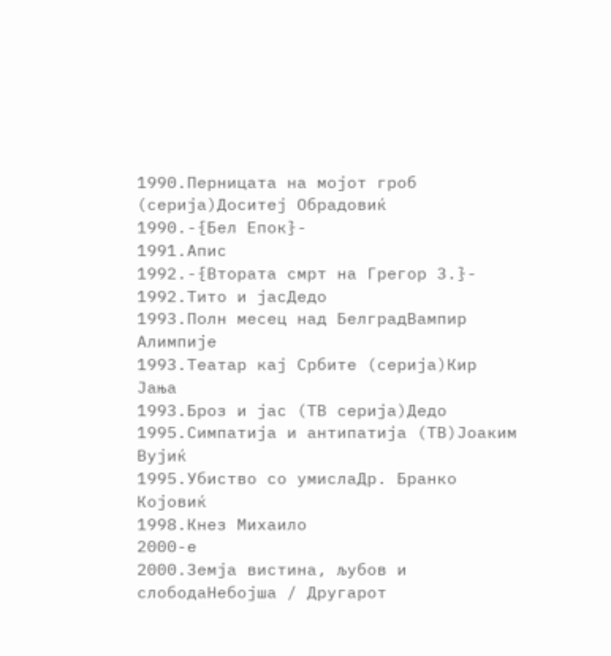1990.Перницата на мојот гроб (серија)Доситеј Обрадовиќ
1990.-{Бел Епок}-
1991.Апис
1992.-{Втората смрт на Грегор З.}-
1992.Тито и јасДедо
1993.Полн месец над БелградВампир Алимпије
1993.Театар кај Србите (серија)Кир Јања
1993.Броз и јас (ТВ серија)Дедо
1995.Симпатија и антипатија (ТВ)Јоаким Вујиќ
1995.Убиство со умислаДр. Бранко Којовиќ
1998.Кнез Михаило
2000-е
2000.Земја вистина, љубов и слободаНебојша / Другарот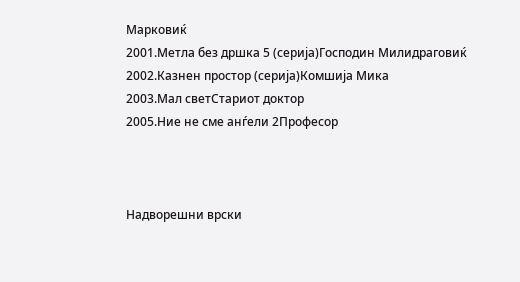Марковиќ
2001.Метла без дршка 5 (серија)Господин Милидраговиќ
2002.Казнен простор (серија)Комшија Мика
2003.Мал светСтариот доктор
2005.Ние не сме анѓели 2Професор



Надворешни врски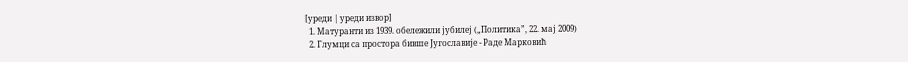[уреди | уреди извор]
  1. Матуранти из 1939. обележили јубилеј („Политика”, 22. мај 2009)
  2. Глумци са простора бивше Југославије - Раде Марковић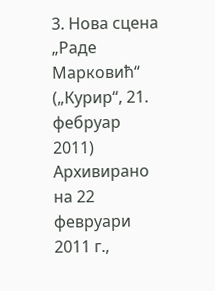3. Нова сцена „Раде Марковић“ („Курир“, 21. фебруар 2011) Архивирано на 22 февруари 2011 г.,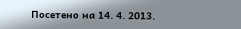Посетено на 14. 4. 2013.